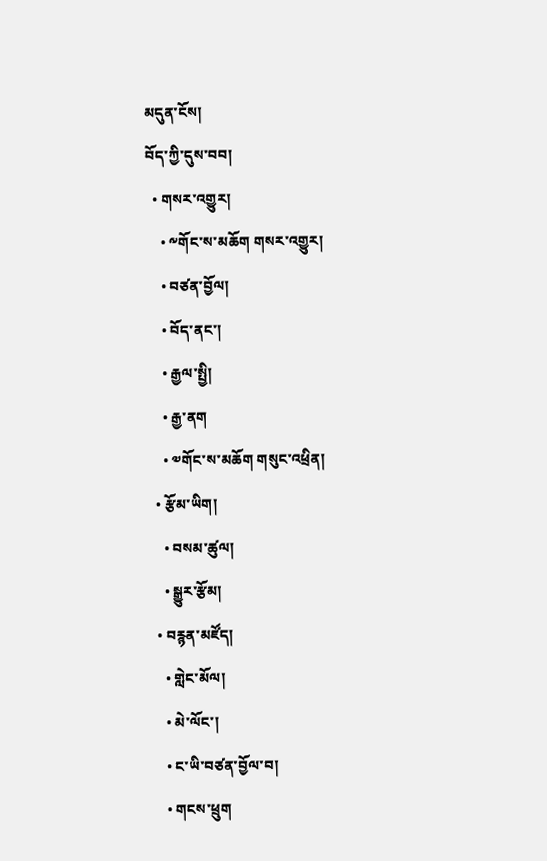མདུན་ངོས།
བོད་ཀྱི་དུས་བབ།
  • གསར་འགྱུར།
    • ༸གོང་ས་མཆོག གསར་འགྱུར།
    • བཙན་བྱོལ།
    • བོད་ནང་།
    • རྒྱལ་སྤྱི།
    • རྒྱ་ནག
    • ༧གོང་ས་མཆོག གསུང་འཕྲིན།
  • རྩོམ་ཡིག།
    • བསམ་ཚུལ།
    • སྒྱུར་རྩོམ།
  • བརྙན་མཛོད།
    • གླེང་མོལ།
    • མེ་ལོང་།
    • ང་ཡི་བཙན་བྱོལ་བ།
    • གངས་ཕྲུག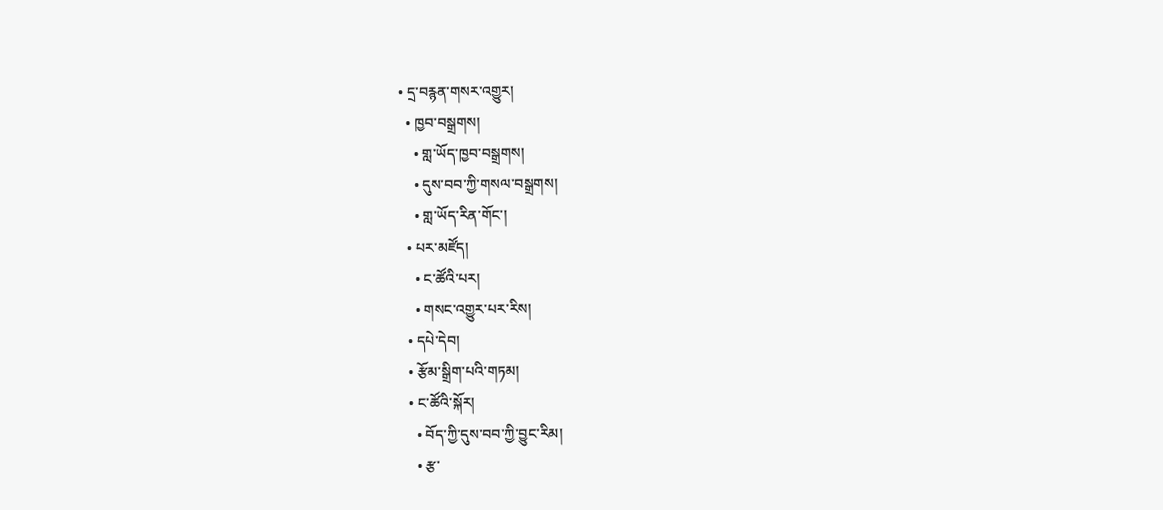• དྲ་བརྙན་གསར་འགྱུར།
  • ཁྱབ་བསྒྲགས།
    • གླ་ཡོད་ཁྱབ་བསྒྲགས།
    • དུས་བབ་ཀྱི་གསལ་བསྒྲགས།
    • གླ་ཡོད་རིན་གོང་།
  • པར་མཛོད།
    • ང་ཚོའི་པར།
    • གསང་འགྱུར་པར་རིས།
  • དཔེ་དེབ།
  • རྩོམ་སྒྲིག་པའི་གཏམ།
  • ང་ཚོའི་སྐོར།
    • བོད་ཀྱི་དུས་བབ་ཀྱི་བྱུང་རིམ།
    • རྩ་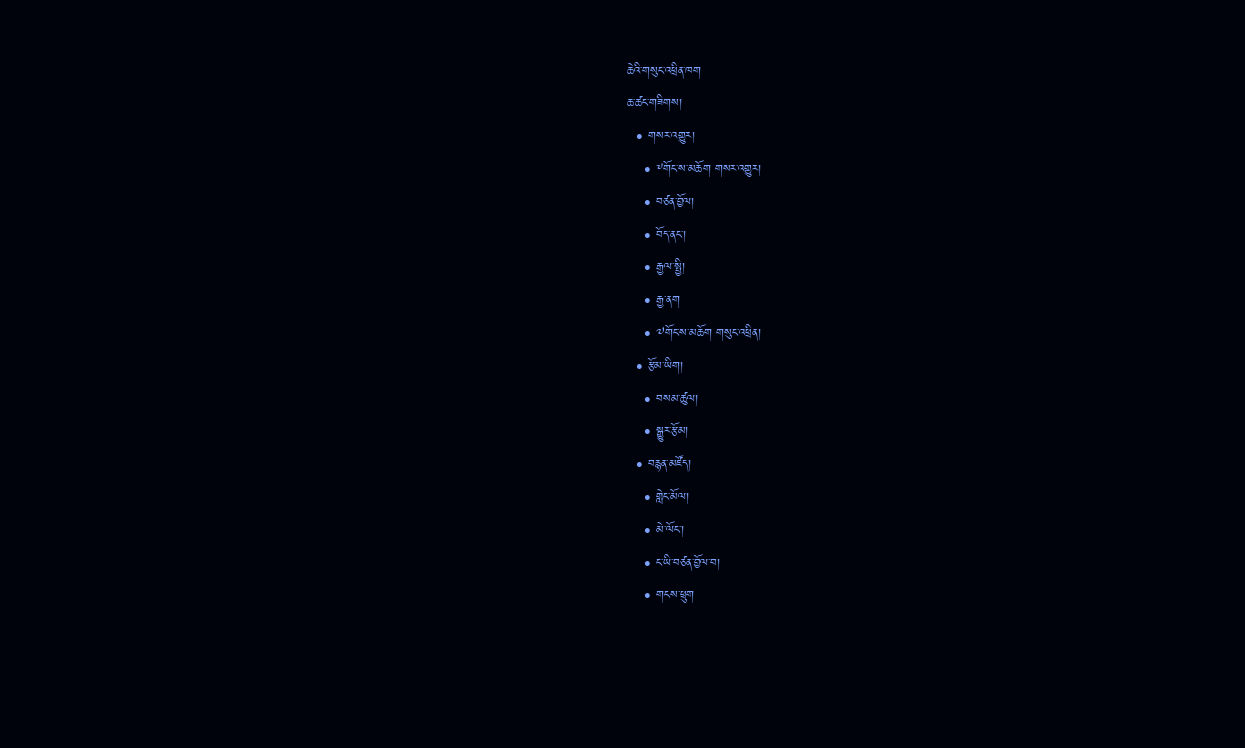ཆེའི་གསུང་འཕྲིན་ཁག
ཆ་ཚང་གཟིགས།
  • གསར་འགྱུར།
    • ༸གོང་ས་མཆོག གསར་འགྱུར།
    • བཙན་བྱོལ།
    • བོད་ནང་།
    • རྒྱལ་སྤྱི།
    • རྒྱ་ནག
    • ༧གོང་ས་མཆོག གསུང་འཕྲིན།
  • རྩོམ་ཡིག།
    • བསམ་ཚུལ།
    • སྒྱུར་རྩོམ།
  • བརྙན་མཛོད།
    • གླེང་མོལ།
    • མེ་ལོང་།
    • ང་ཡི་བཙན་བྱོལ་བ།
    • གངས་ཕྲུག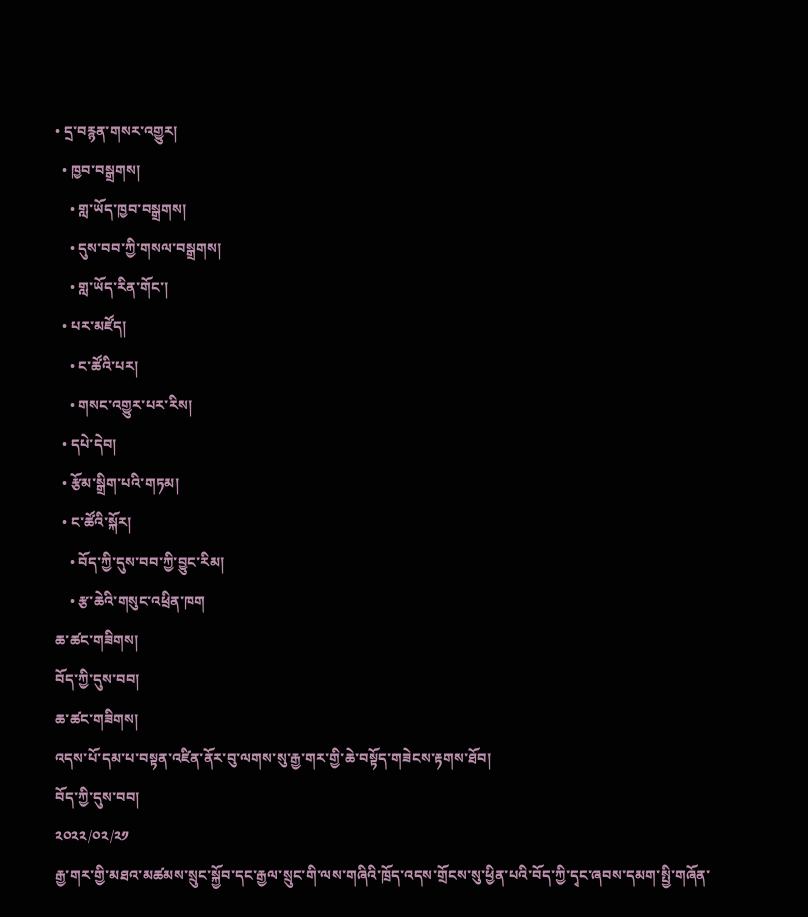• དྲ་བརྙན་གསར་འགྱུར།
  • ཁྱབ་བསྒྲགས།
    • གླ་ཡོད་ཁྱབ་བསྒྲགས།
    • དུས་བབ་ཀྱི་གསལ་བསྒྲགས།
    • གླ་ཡོད་རིན་གོང་།
  • པར་མཛོད།
    • ང་ཚོའི་པར།
    • གསང་འགྱུར་པར་རིས།
  • དཔེ་དེབ།
  • རྩོམ་སྒྲིག་པའི་གཏམ།
  • ང་ཚོའི་སྐོར།
    • བོད་ཀྱི་དུས་བབ་ཀྱི་བྱུང་རིམ།
    • རྩ་ཆེའི་གསུང་འཕྲིན་ཁག
ཆ་ཚང་གཟིགས།
བོད་ཀྱི་དུས་བབ།
ཆ་ཚང་གཟིགས།
འདས་པོ་དམ་པ་བསྟན་འཛིན་ནོར་བུ་ལགས་སུ་རྒྱ་གར་གྱི་ཆེ་བསྟོད་གཟེངས་རྟགས་ཐོབ།
བོད་ཀྱི་དུས་བབ།
༢༠༢༢/༠༢/༢༡
རྒྱ་གར་གྱི་མཐའ་མཚམས་སྲུང་སྐྱོབ་དང་རྒྱལ་སྲུང་གི་ལས་གཞིའི་ཁྲོད་འདས་གྲོངས་སུ་ཕྱིན་པའི་བོད་ཀྱི་དྭང་ཞབས་དམག་སྤྱི་གཞོན་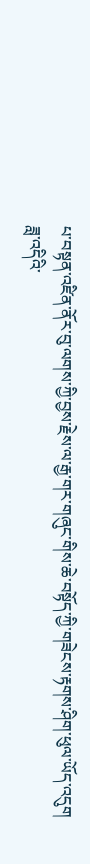པ་བསྟན་འཛིན་ནོར་བུ་ལགས་ཀྱི་བྱས་རྗེས་ལ་རྒྱ་གར་གཞུང་གིས་ཆེ་བསྟོད་ཀྱི་གཟེངས་རྟགས་ཤིག་ཕུལ་ཡོད་འདུག
ཟླ་འདིའི་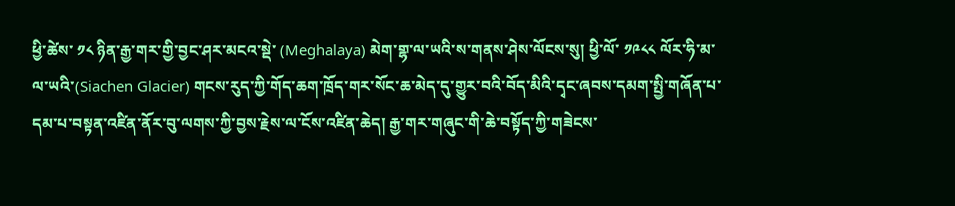ཕྱི་ཚེས་ ༡༨ ཉིན་རྒྱ་གར་གྱི་བྱང་ཤར་མངའ་སྡེ་ (Meghalaya) མེག་གྷ་ལ་ཡའི་ས་གནས་ཤེས་ལོངས་སུ། ཕྱི་ལོ་ ༡༩༨༨ ལོར་ཧི་མ་ལ་ཡའི་(Siachen Glacier) གངས་རུད་ཀྱི་གོད་ཆག་ཁྲོད་གར་སོང་ཆ་མེད་དུ་གྱུར་བའི་བོད་མིའི་དྭང་ཞབས་དམག་སྤྱི་གཞོན་པ་དམ་པ་བསྟན་འཛིན་ནོར་བུ་ལགས་ཀྱི་བྱས་རྗེས་ལ་ངོས་འཛིན་ཆེད། རྒྱ་གར་གཞུང་གི་ཆེ་བསྟོད་ཀྱི་གཟེངས་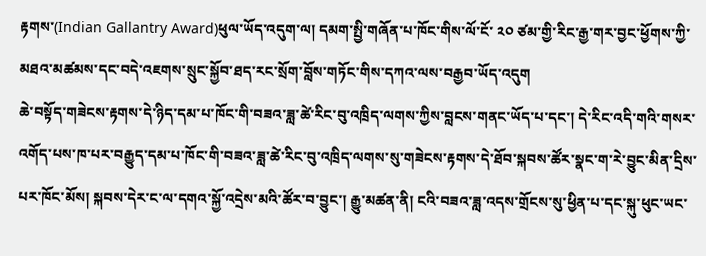རྟགས་(Indian Gallantry Award)ཕུལ་ཡོད་འདུག་ལ། དམག་སྤྱི་གཞོན་པ་ཁོང་གིས་ལོ་ངོ་ ༢༠ ཙམ་གྱི་རིང་རྒྱ་གར་བྱང་ཕྱོགས་ཀྱི་མཐའ་མཚམས་དང་བདེ་འཇགས་སྲུང་སྐྱོབ་ཐད་རང་སྲོག་བློས་གཏོང་གིས་དཀའ་ལས་བརྒྱབ་ཡོད་འདུག
ཆེ་བསྟོད་གཟེངས་རྟགས་དེ་ཉིད་དམ་པ་ཁོང་གི་བཟའ་ཟླ་ཚེ་རིང་བུ་འཁྲིད་ལགས་ཀྱིས་བླངས་གནང་ཡོད་པ་དང་། དེ་རིང་འདི་གའི་གསར་འགོད་པས་ཁ་པར་བརྒྱུད་དམ་པ་ཁོང་གི་བཟའ་ཟླ་ཚེ་རིང་བུ་འཁྲིད་ལགས་སུ་གཟེངས་རྟགས་དེ་ཐོབ་སྐབས་ཚོར་སྣང་ག་རེ་བྱུང་མིན་དྲིས་པར་ཁོང་མོས། སྐབས་དེར་ང་ལ་དགའ་སྐྱོ་འདྲེས་མའི་ཚོར་བ་བྱུང་། རྒྱུ་མཚན་ནི། ངའི་བཟའ་ཟླ་འདས་གྲོངས་སུ་ཕྱིན་པ་དང་སྐུ་ཕུང་ཡང་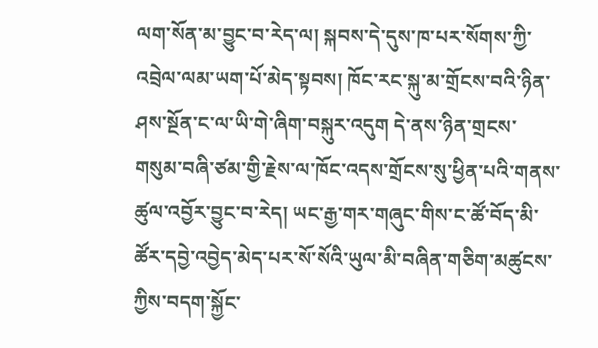ལག་སོན་མ་བྱུང་བ་རེད་ལ། སྐབས་དེ་དུས་ཁ་པར་སོགས་ཀྱི་འབྲེལ་ལམ་ཡག་པོ་མེད་སྟབས། ཁོང་རང་སྐུ་མ་གྲོངས་བའི་ཉིན་ཤས་སྔོན་ང་ལ་ཡི་གེ་ཞིག་བསྐུར་འདུག དེ་ནས་ཉིན་གྲངས་གསུམ་བཞི་ཙམ་གྱི་རྗེས་ལ་ཁོང་འདས་གྲོངས་སུ་ཕྱིན་པའི་གནས་ཚུལ་འབྱོར་བྱུང་བ་རེད། ཡང་རྒྱ་གར་གཞུང་གིས་ང་ཚོ་བོད་མི་ཚོར་དབྱེ་འབྱེད་མེད་པར་སོ་སོའི་ཡུལ་མི་བཞིན་གཅིག་མཚུངས་ཀྱིས་བདག་སྐྱོང་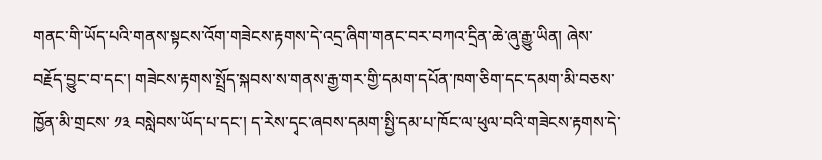གནང་གི་ཡོད་པའི་གནས་སྟངས་འོག་གཟེངས་རྟགས་དེ་འདྲ་ཞིག་གནང་བར་བཀའ་དྲིན་ཆེ་ཞུ་རྒྱུ་ཡིན། ཞེས་བརྗོད་བྱུང་བ་དང་། གཟེངས་རྟགས་སྤྲོད་སྐབས་ས་གནས་རྒྱ་གར་གྱི་དམག་དཔོན་ཁག་ཅིག་དང་དམག་མི་བཅས་ཁྱོན་མི་གྲངས་ ༡༣ བསླེབས་ཡོད་པ་དང་། ད་རེས་དྭང་ཞབས་དམག་སྤྱི་དམ་པ་ཁོང་ལ་ཕུལ་བའི་གཟེངས་རྟགས་དེ་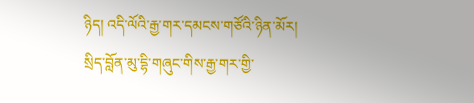ཉིད། འདི་ལོའི་རྒྱ་གར་དམངས་གཙོའི་ཉིན་མོར། སྲིད་བློན་མུ་དྷི་གཞུང་གིས་རྒྱ་གར་གྱི་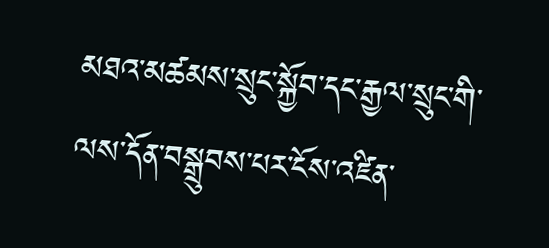མཐའ་མཚམས་སྲུང་སྐྱོབ་དང་རྒྱལ་སྲུང་གི་ལས་དོན་བསྒྲུབས་པར་ངོས་འཛིན་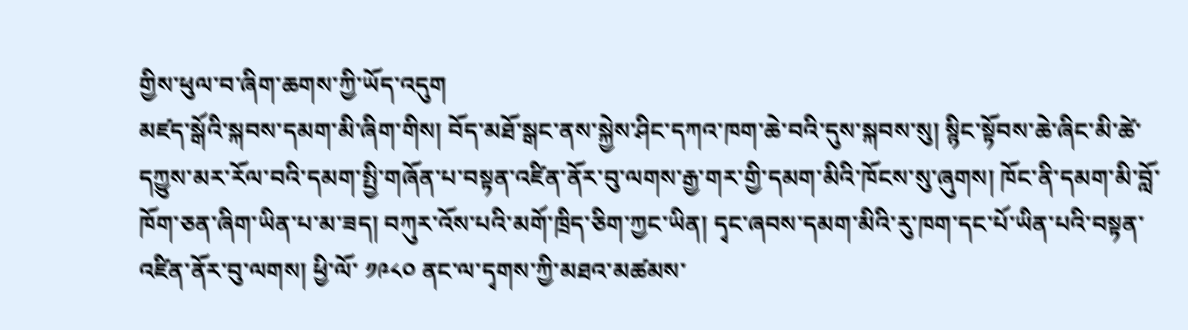གྱིས་ཕུལ་བ་ཞིག་ཆགས་ཀྱི་ཡོད་འདུག
མཛད་སྒོའི་སྐབས་དམག་མི་ཞིག་གིས། བོད་མཐོ་སྒང་ནས་སྐྱེས་ཤིང་དཀའ་ཁག་ཆེ་བའི་དུས་སྐབས་སུ། སྙིང་སྟོབས་ཆེ་ཞིང་མི་ཚེ་དཀྱུས་མར་རོལ་བའི་དམག་སྤྱི་གཞོན་པ་བསྟན་འཛིན་ནོར་བུ་ལགས་རྒྱ་གར་གྱི་དམག་མིའི་ཁོངས་སུ་ཞུགས། ཁོང་ནི་དམག་མི་བློ་ཁོག་ཅན་ཞིག་ཡིན་པ་མ་ཟད། བཀུར་འོས་པའི་མགོ་ཁྲིད་ཅིག་ཀྱང་ཡིན། དྭང་ཞབས་དམག་མིའི་རུ་ཁག་དང་པོ་ཡིན་པའི་བསྟན་འཛིན་ནོར་བུ་ལགས། ཕྱི་ལོ་ ༡༩༨༠ ནང་ལ་དྭགས་ཀྱི་མཐའ་མཚམས་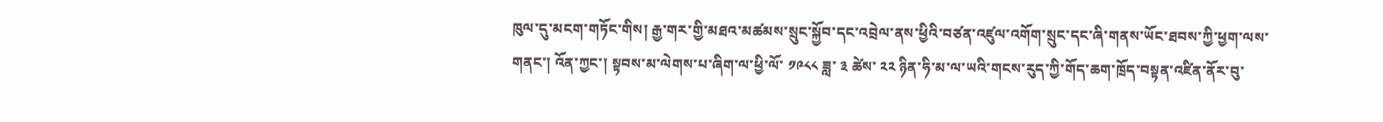ཁུལ་དུ་མངག་གཏོང་གིས། རྒྱ་གར་གྱི་མཐའ་མཚམས་སྲུང་སྐྱོབ་དང་འབྲེལ་ནས་ཕྱིའི་བཙན་འཛུལ་འགོག་སྲུང་དང་ཞི་གནས་ཡོང་ཐབས་ཀྱི་ཕྱག་ལས་གནང་། འོན་ཀྱང་། སྟབས་མ་ལེགས་པ་ཞིག་ལ་ཕྱི་ལོ་ ༡༩༨༨ ཟླ་ ༣ ཚེས་ ༢༢ ཉིན་ཧི་མ་ལ་ཡའི་གངས་རུད་ཀྱི་གོད་ཆག་ཁྲོད་བསྟན་འཛིན་ནོར་བུ་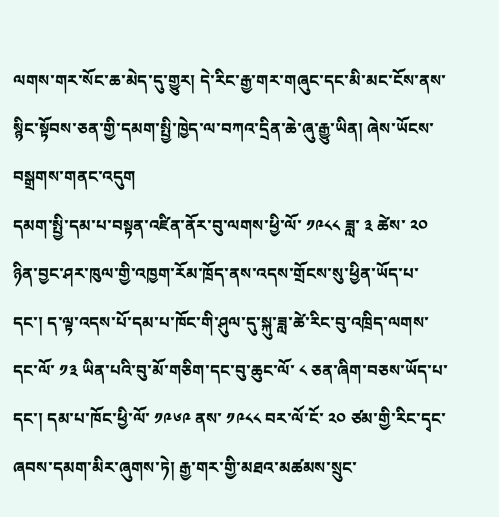ལགས་གར་སོང་ཆ་མེད་དུ་གྱུར། དེ་རིང་རྒྱ་གར་གཞུང་དང་མི་མང་ངོས་ནས་སྙིང་སྟོབས་ཅན་གྱི་དམག་སྤྱི་ཁྱེད་ལ་བཀའ་དྲིན་ཆེ་ཞུ་རྒྱུ་ཡིན། ཞེས་ཡོངས་བསྒྲགས་གནང་འདུག
དམག་སྤྱི་དམ་པ་བསྟན་འཛིན་ནོར་བུ་ལགས་ཕྱི་ལོ་ ༡༩༨༨ ཟླ་ ༣ ཚེས་ ༢༠ ཉིན་བྱང་ཤར་ཁུལ་གྱི་འཁྱག་རོམ་ཁྲོད་ནས་འདས་གྲོངས་སུ་ཕྱིན་ཡོད་པ་དང་། ད་ལྟ་འདས་པོ་དམ་པ་ཁོང་གི་ཤུལ་དུ་སྐུ་ཟླ་ཚེ་རིང་བུ་འཁྲིད་ལགས་དང་ལོ་ ༡༣ ཡིན་པའི་བུ་མོ་གཅིག་དང་བུ་ཆུང་ལོ་ ༨ ཅན་ཞིག་བཅས་ཡོད་པ་དང་། དམ་པ་ཁོང་ཕྱི་ལོ་ ༡༩༦༩ ནས་ ༡༩༨༨ བར་ལོ་ངོ་ ༢༠ ཙམ་གྱི་རིང་དྭང་ཞབས་དམག་མིར་ཞུགས་ཏེ། རྒྱ་གར་གྱི་མཐའ་མཚམས་སྲུང་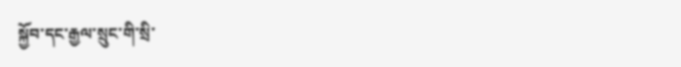སྐྱོབ་དང་རྒྱལ་སྲུང་གི་སྲི་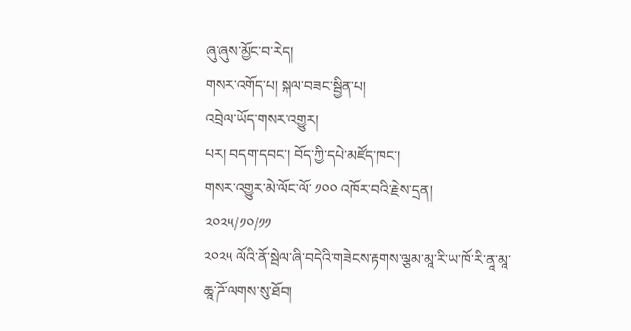ཞུ་ཞུས་མྱོང་བ་རེད།
གསར་འགོད་པ། སྐལ་བཟང་སྦྱིན་པ།
འབྲེལ་ཡོད་གསར་འགྱུར།
པར། བདག་དབང་། བོད་ཀྱི་དཔེ་མཛོད་ཁང་།
གསར་འགྱུར་མེ་ལོང་ལོ་ ༡༠༠ འཁོར་བའི་རྗེས་དྲན།
༢༠༢༥/༡༠/༡༡
༢༠༢༥ ལོའི་ནོ་སྦེལ་ཞི་བདེའི་གཟེངས་རྟགས་ལྕམ་མཱ་རི་ཡ་ཁོ་རི་ནཱ་མཱ་ཆཱ་ཌོ་ལགས་སུ་ཐོབ།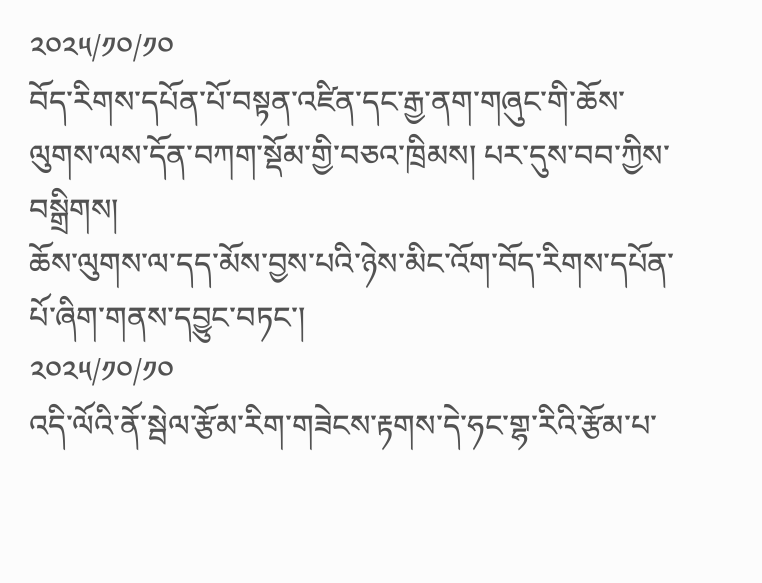༢༠༢༥/༡༠/༡༠
བོད་རིགས་དཔོན་པོ་བསྟན་འཛིན་དང་རྒྱ་ནག་གཞུང་གི་ཆོས་ལུགས་ལས་དོན་བཀག་སྡོམ་གྱི་བཅའ་ཁྲིམས། པར་དུས་བབ་ཀྱིས་བསྒྲིགས།
ཆོས་ལུགས་ལ་དད་མོས་བྱས་པའི་ཉེས་མིང་འོག་བོད་རིགས་དཔོན་པོ་ཞིག་གནས་དབྱུང་བཏང་།
༢༠༢༥/༡༠/༡༠
འདི་ལོའི་ནོ་སྦེལ་རྩོམ་རིག་གཟེངས་རྟགས་དེ་ཧང་གྷ་རིའི་རྩོམ་པ་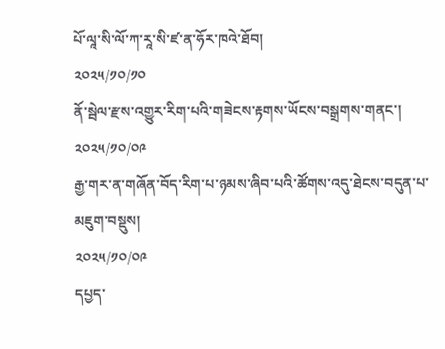པོ་ལཱ་སི་ལོ་ཀ་རཱ་སི་ཛ་ན་ཧོར་ཁའེ་ཐོབ།
༢༠༢༥/༡༠/༡༠
ནོ་སྦེལ་རྫས་འགྱུར་རིག་པའི་གཟེངས་རྟགས་ཡོངས་བསྒྲགས་གནང་།
༢༠༢༥/༡༠/༠༩
རྒྱ་གར་ན་གཞོན་བོད་རིག་པ་ཉམས་ཞིབ་པའི་ཚོགས་འདུ་ཐེངས་བདུན་པ་མཇུག་བསྡུས།
༢༠༢༥/༡༠/༠༩
དཔྱད་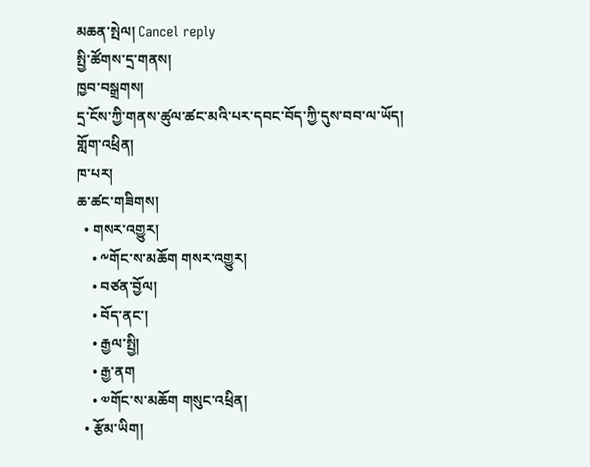མཆན་སྤེལ། Cancel reply
སྤྱི་ཚོགས་དྲ་གནས།
ཁྱབ་བསྒྲགས།
དྲ་ངོས་ཀྱི་གནས་ཚུལ་ཚང་མའི་པར་དབང་བོད་ཀྱི་དུས་བབ་ལ་ཡོད།
གློག་འཕྲིན།
ཁ་པར།
ཆ་ཚང་གཟིགས།
  • གསར་འགྱུར།
    • ༸གོང་ས་མཆོག གསར་འགྱུར།
    • བཙན་བྱོལ།
    • བོད་ནང་།
    • རྒྱལ་སྤྱི།
    • རྒྱ་ནག
    • ༧གོང་ས་མཆོག གསུང་འཕྲིན།
  • རྩོམ་ཡིག།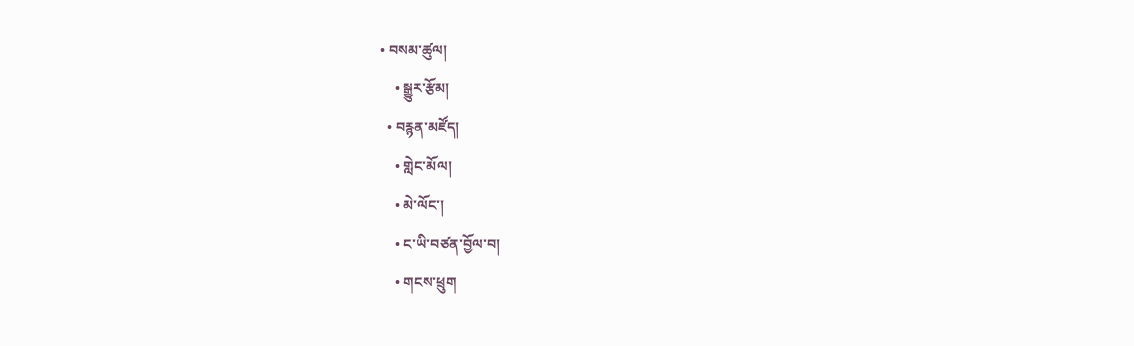• བསམ་ཚུལ།
    • སྒྱུར་རྩོམ།
  • བརྙན་མཛོད།
    • གླེང་མོལ།
    • མེ་ལོང་།
    • ང་ཡི་བཙན་བྱོལ་བ།
    • གངས་ཕྲུག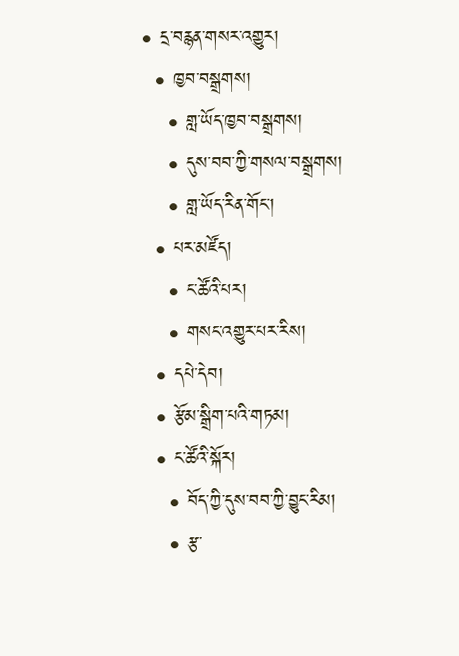• དྲ་བརྙན་གསར་འགྱུར།
  • ཁྱབ་བསྒྲགས།
    • གླ་ཡོད་ཁྱབ་བསྒྲགས།
    • དུས་བབ་ཀྱི་གསལ་བསྒྲགས།
    • གླ་ཡོད་རིན་གོང་།
  • པར་མཛོད།
    • ང་ཚོའི་པར།
    • གསང་འགྱུར་པར་རིས།
  • དཔེ་དེབ།
  • རྩོམ་སྒྲིག་པའི་གཏམ།
  • ང་ཚོའི་སྐོར།
    • བོད་ཀྱི་དུས་བབ་ཀྱི་བྱུང་རིམ།
    • རྩ་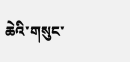ཆེའི་གསུང་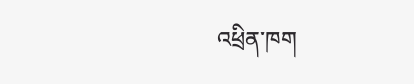འཕྲིན་ཁག